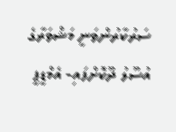ސަރުކާރުންވަނީ މަޝްވަރާގެ އުސޫލު ދޫކޮށްފައި- އެމްޑީޕީ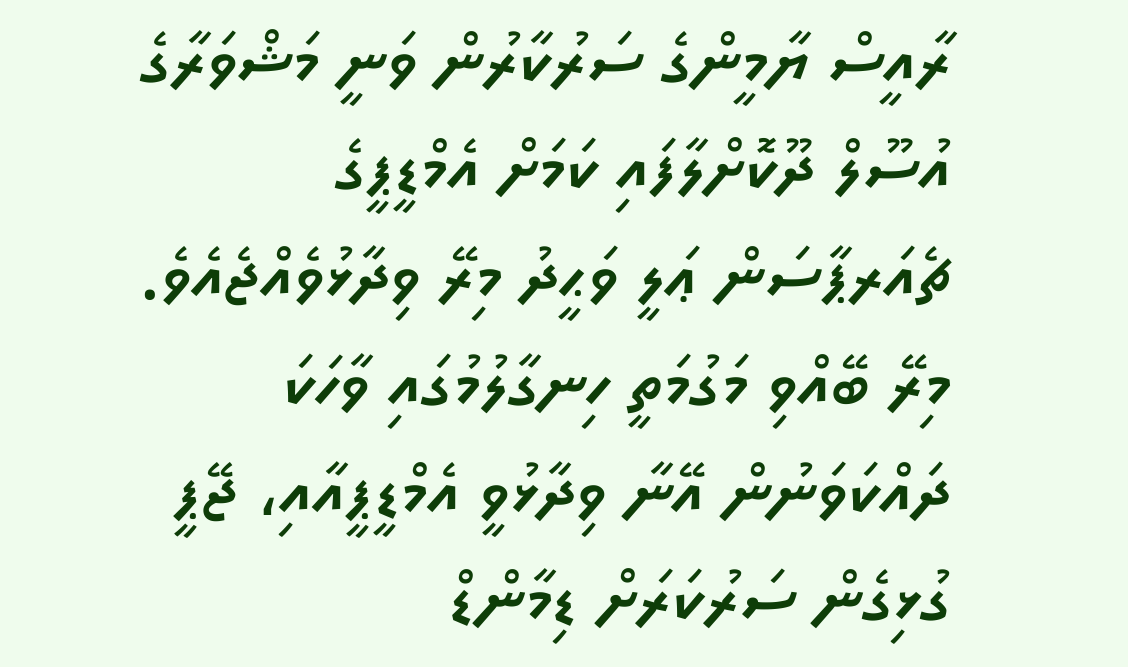ރާއީސް ޔާމީންގެ ސަރުކާރުން ވަނީ މަޝްވަރާގެ އުސޫލް ދޫކޮށްލާފައި ކަމަށް އެމްޑީޕީގެ ޗެއަރޕާސަން ޢަލީ ވަޙީދު މިރޭ ވިދާޅުވެއްޖެއެވެ.
މިރޭ ބޭއްވި މަގުމަތީ ހިނގާލުމުގައި ވާހަކަ ދައްކަވަނުން އޭނާ ވިދާޅުވީ އެމްޑީޕީއާއި، ޖޭޕީ ގުޅިގެން ސަރުކަރަށް ޑިމާންޑް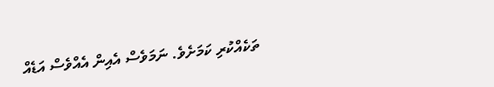ތަކެއްކުރި ކަމަށެވެ. ނަމަވެސް އެއިން އެއްވެސް އަޑެއް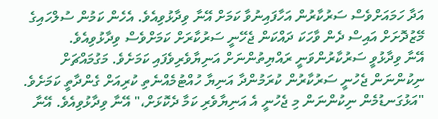އަދާ ހަމައަށްވެސް ސަރުކާރުން އަހާފައިނުވާ ކަމަށް އޭނާ ވިދާޅުވިއެވެ. އެހެން ކަމުން ސުލްހައިގެ މޭޒުދޮށަށް އައިސް ދެން ވާހަކަ ދައްކަން ޖެހޭނީ ސަރުކާރަށް ކަމަށްވެސް ވިދާޅުވިއެވެ.
އޭނާ ވިދާޅުވީ ސަރުކާރުންވަނީ ރައްޔިތުންނަށް އަނިޔާވެރިވެފައި ކަމަށެވެ. މަގުމައްޗަށް ނިކުންނަން ޖެހުނީ ސަރުކާރުން ކުރަމުންދާ އަނިޔާ ހުއްޓުމެއްނެތި ކުރިއަށް ގެންދާތީ ކަމަށެވެ. "އަޅުގަނޑުމެން ނިކުންނަން މި ޖެހުނީ އެ އަނިޔާވެރި ކަމާ ދެކޮޅަށް،" އޭނާ ވިދާޅުވިއެވެ. އޭނާ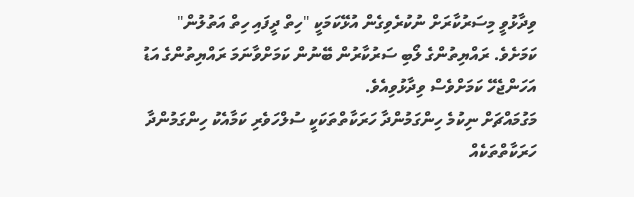ވިދާޅުވީ މިސަރުކާރަށް ނުކުރެވިގެން އުޅޭކަމަކީ "ހިތް ދީފައި ހިތް އަތުލުން" ކަމަށެވެ. ރައްޔިތުންގެ ލޯބި ސަރުކާރުން ބޭނުން ކަމަށްވާނަމަ ރައްޔިތުންގެ އަޑު އަހަންޖެހޭ ކަމަށްވެސް ވިދާޅުވިއެވެ.
މަގުމައްޗަށް ނިކުމެ ހިންގަމުންދާ ހަރަކާތްތަކަކީ ސުލްހަވެރި ކަމާއެކު ހިންގަމުންދާ ހަރަކާތްތަކެއް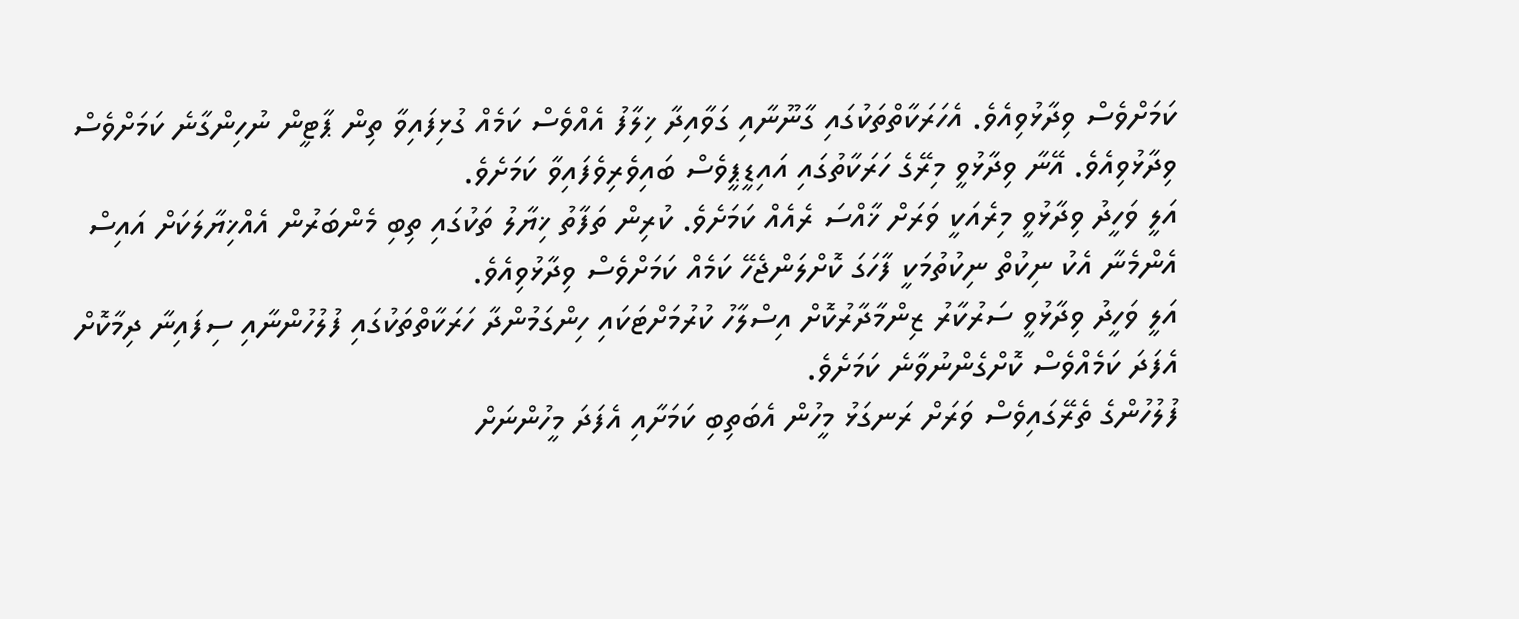ކަމަށްވެސް ވިދާޅުވިއެވެ. އެހަރަކާތްތަކުގައި ގާނޫނާއި ގަވާއިދާ ޚިލާފު އެއްވެސް ކަމެއް ގުޅިފައިވާ ތިން ޕާޓީން ނުހިންގާނެ ކަމަށްވެސް ވިދާޅުވިއެވެ. އޭނާ ވިދާޅުވީ މިރޭގެ ހަރަކާތުގައި އައިޑީޕީވެސް ބައިވެރިވެފައިވާ ކަމަށެވެ.
އަލީ ވަހީދު ވިދާޅުވީ މިރެއަކީ ވަރަށް ޚާއްސަ ރެއެއް ކަމަށެވެ. ކުރިން ތަފާތު ޚިޔާލު ތަކުގައި ތިބި މެންބަރުން އެއްޚިޔާލަކަށް އައިސް އެންމެނާ އެކު ނިކުތް ނިކުތުމަކީ ފާހަގަ ކޮށްލަންޖެހޭ ކަމެއް ކަމަށްވެސް ވިދާޅުވިއެވެ.
އަލީ ވަހީދު ވިދާޅުވީ ސަރުކާރު ޒިންމާދާރުކޮށް އިސްލާހު ކުރުމަށްޓަކައި ހިންގަމުންދާ ހަރަކާތްތަކުގައި ފުލުހުންނާއި ސިފައިނާ ދިމާކޮށް އެފަދަ ކަމެއްވެސް ކޮށްގެންނުވާނެ ކަމަށެވެ.
ފުލުހުންގެ ތެރޭގައިވެސް ވަރަށް ރަނގަޅު މީހުން އެބަތިބި ކަމަށާއި އެފަދަ މީހުންނަށް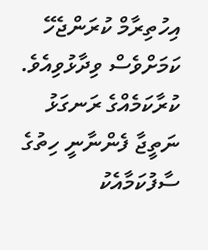އިހުތިރާމް ކުރަންޖެހޭ ކަމަށްވެސް ވިދާޅުވިއެވެ. ކުރާކަމެއްގެ ރަނގަޅު ނަތީޖާ ފެންނާނީ ހިތުގެ ސާފުކަމާއެކު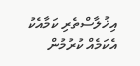އިޚުލާސްތެރި ކަމާއެކު އެކަމެއް ކުރުމުން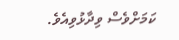ކަމަށްވެސް ވިދާޅުވިއެވެ.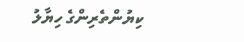ކިޔުންތެރިންގެ ހިޔާލު